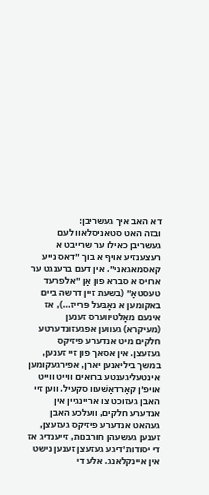דא האב איך געשריבן:
ובזה האט סטאניסלאוו לעם געשריבן כאילו ער שרייבט א רעצענזיע אויף א בוך ״דאס נייע קאסמאגאני״. אין דעם ברענגט ער ארויס א סברא פון אַן ״אלפרעד טעסטאַ״ (בשעת זיין דרשה ביים באקומען א נאָבּעל פּרייז…), אז אינעם מאָלטיווערס זענען (מעיקרא) געווען אפגעזונדערטע חלקים מיט אנדערע פיזיקס געזעצן. אין אסאך פון זיי זענען, במשך ביליאנען יארן, אפירגעקומען אינטעליגענטע ברואים ווייט ווייט אויפ׳ן קאַרדאַשׁעוו סקעיל. ווען זיי האבן געזוכט צו אריינגיין אין אנדערע חלקים, וועלכע האבן געהאט אנדערע פיזיקס געזעצן, זענען געשעהן חורבנות, זייענדיג אז די יסודות׳דיגע געזעצן זענען נישט אין איינקלאנג. אלע די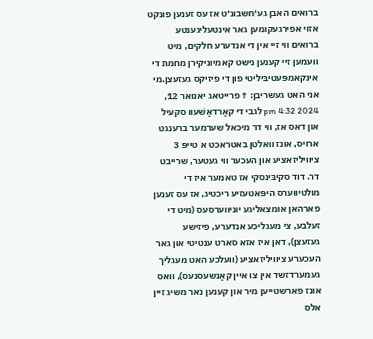ברואים האבן גע׳חשבונ׳ט אז עס זענען פונקט אזוי אפירגעקומען גאר אינטעליגענטע ברואים ווי זיי אין די אנדערע חלקים, מיט וועמען זיי קענען נישט קאמיוניקירן מחמת די אינקאמפּעטיבּיליטי פון די פיזיקס געזעצן.מי אני האט געשריבן: ↑פרייטאג יאנואר 12, 2024 4:32 pm לגבי די קאַרדאַשׁעוו סקעיל און דאס אז, ווי דר מיכאל שערמער ברענגט ארויס, אונז וואלטן באטראכט א טייפּ 3 ציוויליזאציע און העכער ווי געטער, שרייבט דר. דוד סקיבּינסקי אז טאמער איז די מולטיווערס היפּאטעזיע ריכטיג, אז עס זענען פארהאן אומצאליגע יוניווערסעס (מיט די זעלבע, צי מעגליכע אנדערע, פיזישע געזעצן), דאן איז אזא סארט ענטיטי און גאר העכערע ציוויליזאציע (וועלכע האט מעגליך געמערדזשד אין צו איין קאַנשעסנעס), וואס אונז פארשטייען מיר און קענען נאר משיג זיין אלס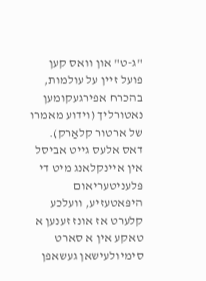"ג-ט" און וואס קען פועל זיין על עולמות, בהכרח אפירגעקומען נאטורליך (וידוע מאמרו של ארטור קלאַרק).
דאס אלעס גייט אביסל אין איינקלאנג מיט די פּלעניטעריאום היפּאטעזיע, וועלכע קלערט אז אונז זענען א טאקע אין א סארט סימיולעישאן געשאפן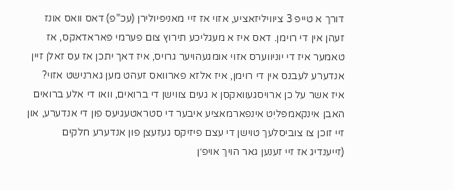דורך א טייפּ 3 ציוויליזאציע, אזוי אז זיי מאניפּיולירן (עכ"פ) דאס וואס אונז זעהן אין די רוימן. דאס איז א מעגליכע תירוץ צום פערמי פּאראדאקס, אז טאמער איז די יוניווערס אזוי אומגעהויער גרויס, איז דאך יתכן אז עס זאלן זיין אנדערע לעבנס אין די רוימן, איז אלזא פארוואס זעהט מען גארנישט אזוי?
איז אשר על כן ארויסגעוואקסן א געים צווישן די ברואים, וואו די אלע ברואים האבן אינקאמפּליִט אינפארמאציע איבער די סטראטעגיעס פון די אנדערע, און זיי זוכן צו צוביסלעך טוישן די עצם פיזיקס געזעצן פון אנדערע חלקים (זייענדיג אז זיי זענען גאר הויך אויפ׳ן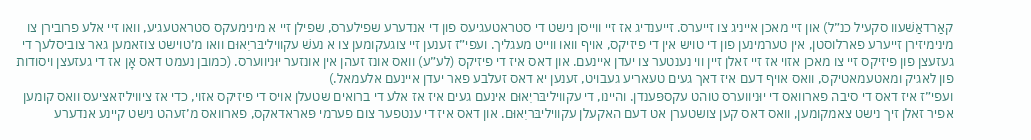קאַרדאַשׁעוו סקעיל כנ״ל) און זיי מאכן אייניג צו זייערס. זייענדיג אז זיי ווייסן נישט די סטראטעגיעס פון די אנדערע שפילערס, שפילן זיי א מינימעקס סטראטעגיע, וואו זיי אלע פרובירן צו מינימיזירן זייערע פארלוסטן, אין טערמינען פון די טויש אין די פיזיקס, אויף וואו ווייט מעגליך. ועפי״ז זענען זיי צוגעקומען צו א נעשׁ עקוויליבּריִאוּם וואו מ׳טוישט צוזאמען גאר צוביסלעך די געזעצן פון פיזיקס זיי צו מאכן אזוי אז זיי זאלן זיין ווי נענטער צו יעדן איינעם. און דאס איז די פיזיקס (לע״ע) וואס אונז זעהן אין אונזער יוּניווערס. (כמובן נעמט דאס אָן אז די געזעצן ויסודות פון לאגיק ומאטעמאטיקס, וואס אויף דעם איז דאך געים טעאריע געבויט, זענען יא דאס זעלבע פאר יעדן איינעם אלעמאל.)
ועפי״ז איז דאס די סיבה פארוואס די יוּניווערס טוהט עקספּענדן. והיינו, די עקוויליבּריִאוּם אינעם געים איז אז אלע די ברואים שטעלן אויס די פיזיקס אזוי, כדי אז ציוויליזאציעס וואס קומען אפיר זאלן זיך נישט צאמקומען, וואס דאס קען צושטערן אט דעם האקעלן עקוויליבּריִאוּם. און דאס איז די ענטפער צום פערמי פּאראדאקס, פארוואס מ׳זעהט נישט קיינע אנדערע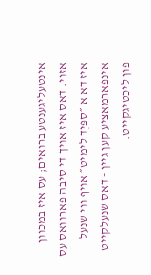אינטעליגענטע ברואים; עס איז במכוון אזוי. דאס איז אויך די סיבה פארוואס עס איז דא א ״ספּיִד לימיט״ אויף ווי שנעל אינפארמאציע קען גיין - דאס שנעלקייט פון ליכטיגקייט.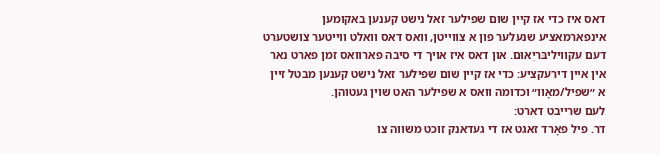דאס איז כדי אז קיין שום שפילער זאל נישט קענען באקומען אינפארמאציע שנעלער פון א צווייטן, וואס דאס וואלט ווייטער צושטערט דעם עקוויליבּריִאוּם. און דאס איז אויך די סיבה פארוואס זמן פארט נאר אין איין דירעקציע: כדי אז קיין שום שפילער זאל נישט קענען מבטל זיין א ״שפיל/מאָוו״ וכדומה וואס א שפילער האט שוין געטוהן.
לעם שרייבט דארט:
דר. פיל פאָרד זאגט אז די געדאנק זוכט משווה צו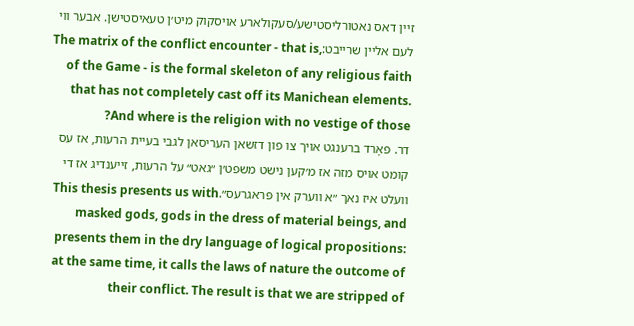זיין דאס נאטורליסטישע/סעקולארע אויסקוק מיט׳ן טעאיסטישן. אבער ווי לעם אליין שרייבט:The matrix of the conflict encounter - that is, of the Game - is the formal skeleton of any religious faith that has not completely cast off its Manichean elements. And where is the religion with no vestige of those?
דר. פאָרד ברענגט אויך צו פון דזשאן העריסאן לגבי בעיית הרעות, אז עס קומט אויס מזה אז מ׳קען נישט משפט׳ן ״גאט״ על הרעות, זייענדיג אז די וועלט איז נאך ״א ווערק אין פּראגרעס״.This thesis presents us with masked gods, gods in the dress of material beings, and presents them in the dry language of logical propositions: at the same time, it calls the laws of nature the outcome of their conflict. The result is that we are stripped of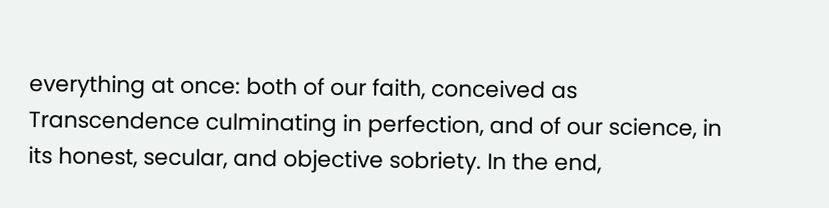everything at once: both of our faith, conceived as Transcendence culminating in perfection, and of our science, in its honest, secular, and objective sobriety. In the end,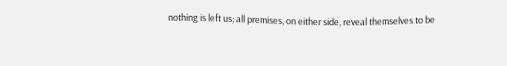nothing is left us; all premises, on either side, reveal themselves to be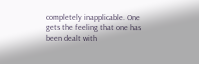completely inapplicable. One gets the feeling that one has been dealt with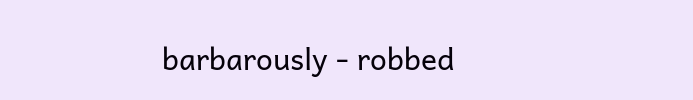barbarously - robbed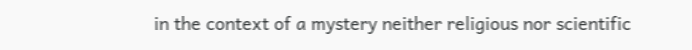in the context of a mystery neither religious nor scientific